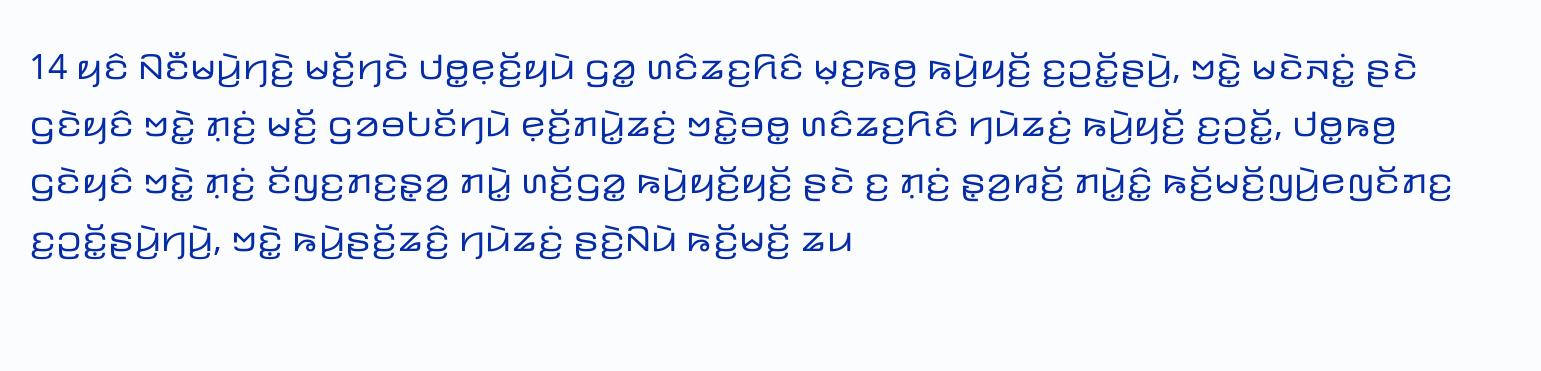14 ꤟꤢꤨ ꤡꤢꤪꤗꤣꤧ꤬ꤚꤢꤧ꤬ ꤗꤢꤩ꤬ꤚꤢꤧ ꤓꤥ꤭ꤕ꤫ꤢꤩ꤬ꤟꤣꤧ ꤞꤤ꤭ ꤛꤢꤨꤘꤢ꤬ꤖꤢꤨ ꤗ꤫ꤢ꤬ꤒꤥ꤬ ꤒꤣꤧ꤬ꤟꤢꤩ꤬ ꤢ꤬ꤑꤢꤩ꤭ꤔꤣꤧ꤬, ꤠꤢꤧ꤭ ꤗꤢꤧꤏꤢꤦ꤭ ꤔꤢꤧ ꤞꤢꤧꤟꤢꤨ ꤠꤢꤧ꤭ ꤊ꤫ꤢꤦ꤬ ꤗꤢꤩ꤬ ꤞꤤꤋꤝꤢꤩꤚꤣꤧ ꤕ꤫ꤢꤩ꤬ꤊꤣꤧ꤭ꤘꤢꤦ꤬ ꤠꤢꤧ꤭ꤋꤥ꤭ ꤛꤢꤨꤘꤢ꤬ꤖꤢꤨ ꤚꤣꤧꤘꤢꤦ꤬ ꤒꤣꤧ꤬ꤟꤢꤩ꤬ ꤢ꤬ꤑꤢꤩ꤭, ꤓꤥ꤭ꤒꤥ꤬ ꤞꤢꤧꤟꤢꤨ ꤠꤢꤧ꤭ ꤊ꤫ꤢꤦ꤬ ꤢꤩꤜꤢ꤬ꤊꤢ꤬ꤔ꤫ꤤ꤬ ꤊꤣꤧ꤭ ꤛꤢꤩ꤬ꤞꤤ꤭ ꤒꤣꤧ꤬ꤟꤢꤩ꤬ꤟꤢꤩ꤬ ꤔꤢꤧ ꤢ꤬ ꤊ꤫ꤢꤦ꤬ ꤔ꤫ꤤ꤬ꤙꤢꤩ꤬ ꤊꤣꤧ꤭ꤢꤨ꤭ ꤒꤢꤩ꤬ꤗꤢꤩ꤬ꤜꤣꤧ꤬ꤕꤜꤢꤩꤊꤢ꤬ ꤢ꤬ꤑꤢꤩ꤭ꤔꤣꤧ꤬ꤚꤣꤧ꤬, ꤠꤢꤧ꤭ ꤒꤣꤧ꤬ꤔꤢꤩ꤬ꤘꤢꤨ꤬ ꤚꤣꤧꤘꤢꤦ꤬ ꤔꤢꤧ꤬ꤡꤣꤧ ꤒꤢꤩ꤬ꤗꤢꤩ꤬ ꤘꤣ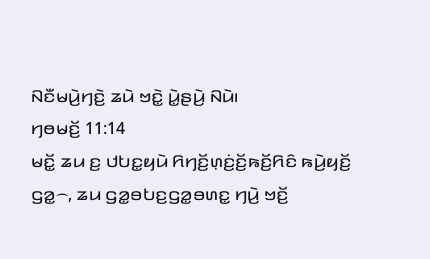ꤡꤢꤪꤗꤣꤧ꤬ꤚꤢꤧ꤬ ꤘꤣꤧ ꤠꤢꤧ꤭ ꤣꤧ꤭ꤔꤣꤧ꤬ ꤡꤣꤧ꤯
ꤚꤥꤗꤢꤩ꤬ 11:14
ꤗꤢꤩ꤭ ꤘꤣ ꤢ꤬ ꤓꤝꤢ꤭ꤟꤣꤧ ꤖꤚꤢꤩ꤬ꤛ꤫ꤢꤦ꤬ꤢꤩ꤬ꤒꤢꤩ꤬ꤖꤢꤨ ꤒꤣꤧ꤬ꤟꤢꤩ꤬ ꤞꤤ꤭꤮, ꤘꤣ ꤞꤤ꤭ꤋꤝꤢ꤬ꤞꤤ꤭ꤋꤛꤢ꤭ ꤚꤣꤧ꤬ ꤠꤢꤩ꤬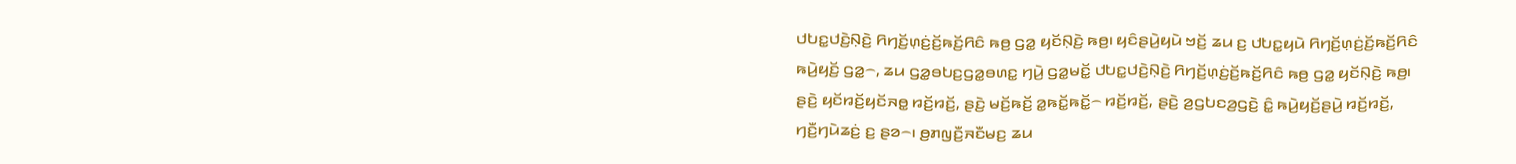ꤓꤝꤢ꤭ꤓꤢꤧ꤬ꤡ꤫ꤢꤧ꤬ ꤖꤚꤢꤩ꤬ꤛ꤫ꤢꤦ꤬ꤢꤩ꤬ꤒꤢꤩ꤬ꤖꤢꤨ ꤒꤥ꤬ ꤞꤤ꤭ ꤟꤢꤩꤡ꤫ꤢꤧ꤬ ꤒꤥ꤬꤯ ꤟꤢꤨꤔꤣꤧ꤬ꤟꤣꤧ ꤠꤢꤩ꤬ ꤘꤣ ꤢ꤬ ꤓꤝꤢ꤭ꤟꤣꤧ ꤖꤚꤢꤩ꤬ꤛ꤫ꤢꤦ꤬ꤢꤩ꤬ꤒꤢꤩ꤬ꤖꤢꤨ ꤒꤣꤧ꤬ꤟꤢꤩ꤬ ꤞꤤ꤭꤮, ꤘꤣ ꤞꤤ꤭ꤋꤝꤢ꤬ꤞꤤ꤭ꤋꤛꤢ꤭ ꤚꤣꤧ꤬ ꤞꤤ꤭ꤗꤢꤩ꤭ ꤓꤝꤢ꤭ꤓꤢꤧ꤬ꤡ꤫ꤢꤧ꤬ ꤖꤚꤢꤩ꤬ꤛ꤫ꤢꤦ꤬ꤢꤩ꤬ꤒꤢꤩ꤬ꤖꤢꤨ ꤒꤥ꤬ ꤞꤤ꤭ ꤟꤢꤩꤡ꤫ꤢꤧ꤬ ꤒꤥ꤬꤯
ꤔꤢꤧ꤬ ꤟꤢꤩꤙꤢꤩ꤬ꤟꤢꤩꤏꤥ꤭ ꤙꤢꤩ꤬ꤙꤢꤩ꤬, ꤔꤢꤧ꤬ ꤗꤢꤩ꤬ꤒꤢꤩ꤬ ꤤ꤭ꤒꤢꤩ꤭ꤒꤢꤩ꤭꤮ ꤙꤢꤩ꤬ꤙꤢꤩ꤬, ꤔꤢꤧ꤬ ꤤ꤬ꤞꤝꤢꤤ꤬ꤞꤢꤧ꤬ ꤢꤨ꤭ ꤒꤣꤧ꤬ꤟꤢꤩ꤬ꤔꤣꤧ꤬ ꤙꤢꤩ꤬ꤙꤢꤩ꤬, ꤚꤢꤪ꤬ꤚꤣꤧꤘꤢꤦ꤬ ꤢ꤬ ꤔꤤ꤮꤯ ꤥ꤬ꤊꤜꤢꤪ꤬ꤏꤢꤪꤗꤢ꤬ ꤘꤣ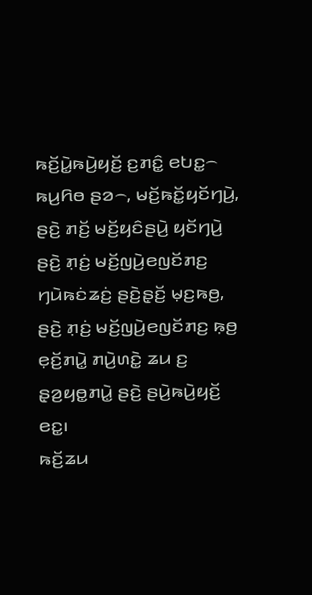ꤒꤢꤩ꤬ꤣꤧ꤭ꤒꤣꤧ꤬ꤟꤢꤩ꤬ ꤢ꤬ꤊꤢꤨ꤭ ꤕꤝꤢ꤭꤮ ꤒꤣ꤬ꤖꤥ ꤔꤤ꤮, ꤗꤢꤩ꤬ꤒꤢꤩ꤭ꤟꤢꤩꤚꤣꤧ꤬, ꤔꤢꤧ꤬ ꤊꤢꤩ꤬ ꤗꤢꤩ꤬ꤟꤢꤨꤔꤣꤧ꤬ ꤟꤢꤩꤚꤣꤧ꤬ ꤔꤢꤧ꤬ ꤊ꤫ꤢꤦ꤬ ꤗꤢꤩ꤬ꤜꤣꤧ꤬ꤕꤜꤢꤩꤊꤢ꤬ ꤚꤣꤧꤒꤢꤦꤘꤢꤦ꤬ ꤔꤢꤧ꤬ꤔ꤫ꤢꤩ꤬ ꤗ꤫ꤢ꤬ꤒꤥ꤬, ꤔꤢꤧ꤬ ꤊ꤫ꤢꤦ꤬ ꤗꤢꤩ꤬ꤜꤣꤧ꤬ꤕꤜꤢꤩꤊꤢ꤬ ꤒ꤫ꤥ꤬ ꤕ꤫ꤢꤩ꤬ꤊꤣꤧ꤭ ꤊꤣꤧ꤬ꤛꤢꤧ꤭ ꤘꤣ ꤢ꤬ ꤔ꤫ꤤ꤬ꤟꤥ꤭ꤊꤣꤧ꤭ ꤔꤢꤧ꤬ ꤔꤣꤧ꤬ꤒꤣꤧ꤬ꤟꤢꤩ꤬ ꤕꤢ꤭꤯
ꤒꤢꤩ꤬ꤘꤣ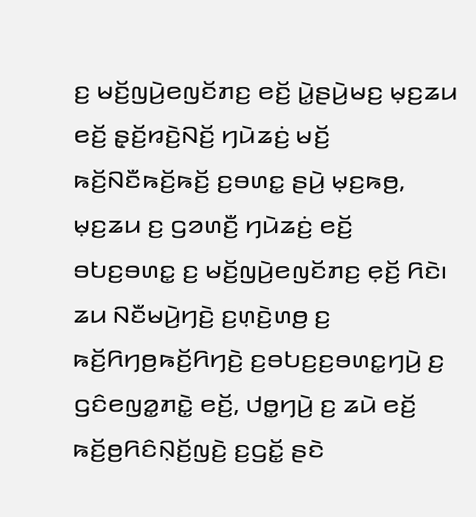ꤢ꤬ ꤗꤢꤩ꤬ꤜꤣꤧ꤬ꤕꤜꤢꤩꤊꤢ꤬ ꤕꤢꤩ꤬ ꤣꤧ꤭ꤔꤣꤧ꤬ꤗꤢ꤬ ꤗ꤫ꤢ꤬ꤘꤣ ꤕꤢꤩ꤬ ꤔ꤫ꤢꤩ꤬ꤙꤢꤧ꤬ꤡꤢꤩ꤬ ꤚꤣꤧꤘꤢꤦ꤬ ꤗꤢꤩ꤬ ꤒꤢꤩ꤬ꤡꤢꤪꤒꤢꤩ꤬ꤒꤢꤩ꤬ ꤢ꤬ꤋꤛꤢ꤭ ꤔꤣꤧ꤬ ꤗ꤫ꤢ꤬ꤒꤥ꤬, ꤗ꤫ꤢ꤬ꤘꤣ ꤢ꤬ ꤞꤤꤛꤢꤪ꤬ ꤚꤣꤧꤘꤢꤦ꤬ ꤕꤢꤩ꤬ ꤋꤝꤢ꤬ꤋꤛꤢ꤭ ꤢ꤬ ꤗꤢꤩ꤬ꤜꤣꤧ꤬ꤕꤜꤢꤩꤊꤢ꤬ ꤕ꤫ꤢꤩ꤬ ꤖꤢꤧ꤯ ꤘꤣ ꤡꤢꤪꤗꤣꤧ꤬ꤚꤢꤧ꤬ ꤢ꤬ꤛ꤫ꤢꤧ꤬ꤛꤥ꤬ ꤢ꤬ ꤒꤢꤩ꤬ꤖꤚꤥ꤬ꤒꤢꤩ꤬ꤖꤚꤢꤧ꤬ ꤢ꤬ꤋꤝꤢ꤬ꤢ꤬ꤋꤛꤢ꤭ꤚꤣꤧ꤬ ꤢ꤬ ꤞꤢꤨꤕꤜꤤ꤭ꤊꤢꤧ꤭ ꤕꤢꤩ꤬, ꤓꤥ꤭ꤚꤣꤧ꤬ ꤢ꤬ ꤘꤣꤧ ꤕꤢꤩ꤬ ꤒꤢꤩ꤬ꤥ꤬ꤖꤢꤨꤡ꤫ꤢꤩ꤬ꤜꤢꤧ꤬ ꤢ꤬ꤞꤢꤩ꤭ ꤔꤢꤧ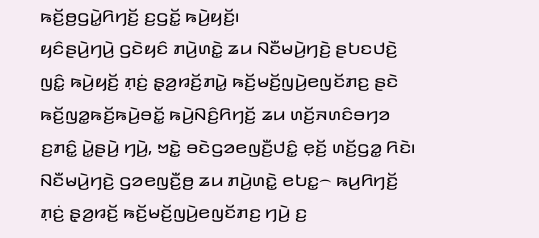ꤒꤢꤩ꤬ꤥ꤬ꤞꤣꤧ꤭ꤖꤚꤢꤩ꤬ ꤢ꤬ꤞꤢꤩ꤭ ꤒꤣꤧ꤬ꤟꤢꤩ꤬꤯
ꤟꤢꤨꤔꤣꤧ꤬ꤚꤣꤧ꤬ ꤞꤢꤧꤟꤢꤨ ꤊꤣꤧ꤬ꤛꤢꤧ꤭ ꤘꤣ ꤡꤢꤪꤗꤣꤧ꤬ꤚꤢꤧ꤬ ꤔꤝꤢꤓꤢꤧ꤬ ꤜꤢꤨ꤭ ꤒꤣꤧ꤬ꤟꤢꤩ꤬ ꤊ꤫ꤢꤦ꤬ ꤔ꤫ꤤ꤬ꤙꤢꤩ꤬ꤊꤣꤧ꤭ ꤒꤢꤩ꤬ꤗꤢꤩ꤬ꤜꤣꤧ꤬ꤕꤜꤢꤩꤊꤢ꤬ ꤔꤢꤧ ꤒꤢꤩ꤬ꤜꤤ꤭ꤒꤢꤩ꤬ꤒꤣꤧ꤬ꤋꤢꤩ꤭ ꤒꤣꤧ꤬ꤡꤢꤨ꤬ꤖꤚꤢꤩ꤬ ꤘꤣ ꤛꤢꤩ꤬ꤏꤛꤢꤨꤋꤚꤤ ꤢ꤬ꤊꤢꤨ꤭ ꤣꤧ꤭ꤔꤣꤧ꤬ ꤚꤣꤧ꤬, ꤠꤢꤧ꤭ ꤋꤢꤧꤞꤤꤕꤜꤢꤪ꤬ꤓꤢꤨ꤭ ꤕ꤫ꤢꤩ꤬ ꤛꤢꤩ꤬ꤞꤤ꤭ ꤖꤢꤧ꤯
ꤡꤢꤪꤗꤣꤧ꤬ꤚꤢꤧ꤬ ꤞꤤꤕꤜꤢꤪ꤬ꤥ꤬ ꤘꤣ ꤊꤣꤧ꤬ꤛꤢꤧ꤭ ꤕꤝꤢ꤭꤮ ꤒꤣ꤬ꤖꤚꤢꤩ꤬ ꤊ꤫ꤢꤦ꤬ ꤔ꤫ꤤ꤬ꤙꤢꤩ꤬ ꤒꤢꤩ꤬ꤗꤢꤩ꤬ꤜꤣꤧ꤬ꤕꤜꤢꤩꤊꤢ꤬ ꤚꤣꤧ꤬ ꤢ꤬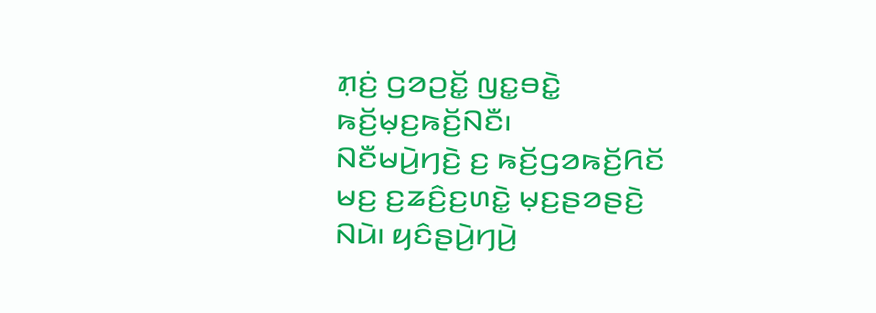ꤊ꤫ꤢꤦ꤬ ꤞꤤꤑꤢꤩ꤭ ꤜꤢ꤭ꤋꤢꤧ꤭ ꤒꤢꤩ꤬ꤗ꤫ꤢ꤬ꤒꤢꤩ꤬ꤡꤢꤪ꤯
ꤡꤢꤪꤗꤣꤧ꤬ꤚꤢꤧ꤬ ꤢ꤬ ꤒꤢꤩ꤬ꤞꤤꤒꤢꤩ꤬ꤖꤢꤩ ꤗꤢ꤬ ꤢ꤬ꤘꤢꤨ꤬ꤢ꤬ꤛꤢꤧ꤭ ꤗ꤫ꤢ꤬ꤔꤤꤔꤢꤧ꤬ ꤡꤣꤧ꤯ ꤟꤢꤨꤔꤣꤧ꤬ꤚꤣꤧ꤬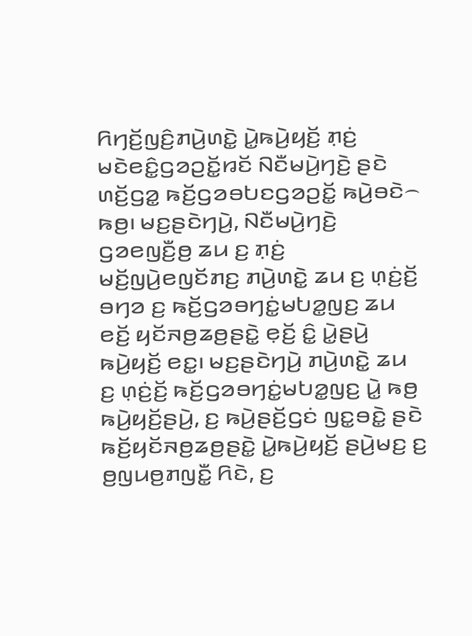ꤖꤚꤢꤩ꤬ꤜꤢꤨ꤬ꤊꤣꤧ꤬ꤛꤢꤧ꤭ ꤣꤧ꤭ꤒꤣꤧ꤬ꤟꤢꤩ꤬ ꤊ꤫ꤢꤦ꤬ ꤗꤢꤧꤕꤢꤨ꤭ꤞꤤꤑꤢꤩ꤭ꤙꤢꤩ ꤡꤢꤪꤗꤣꤧ꤬ꤚꤢꤧ꤬ ꤔꤢꤧ ꤛꤢꤩ꤬ꤞꤤ꤭ ꤒꤢꤩ꤬ꤞꤤꤋꤝꤢꤞꤤꤑꤢꤩ꤭ ꤒꤣꤧ꤬ꤋꤢꤧ꤮ ꤒꤥ꤬꤯ ꤗꤢ꤬ꤔꤢꤧꤚꤣꤧ꤬, ꤡꤢꤪꤗꤣꤧ꤬ꤚꤢꤧ꤬ ꤞꤤꤕꤜꤢꤪ꤬ꤥ꤬ ꤘꤣ ꤢ꤬ ꤊ꤫ꤢꤦ꤬ ꤗꤢꤩ꤬ꤜꤣꤧ꤬ꤕꤜꤢꤩꤊꤢ꤬ ꤊꤣꤧ꤬ꤛꤢꤧ꤭ ꤘꤣ ꤢ꤬ ꤛ꤫ꤢꤦ꤬ꤢꤩ꤬ ꤋꤚꤤ ꤢ꤬ ꤒꤢꤩ꤬ꤞꤤꤋꤚꤢꤦ꤭ꤗꤝꤤ꤭ꤜꤢ꤬ ꤘꤣ ꤕꤢꤩ꤬ ꤟꤢꤩꤏꤥ꤬ꤘꤥ꤬ꤔꤢꤧ꤭ ꤕ꤫ꤢꤩ꤬ ꤢꤨ꤭ ꤣꤧ꤭ꤔꤣꤧ꤬ ꤒꤣꤧ꤬ꤟꤢꤩ꤬ ꤕꤢ꤭꤯ ꤗꤢ꤬ꤔꤢꤧꤚꤣꤧ꤬ ꤊꤣꤧ꤬ꤛꤢꤧ꤭ ꤘꤣ ꤢ꤬ ꤛ꤫ꤢꤦ꤬ꤢꤩ꤬ ꤒꤢꤩ꤬ꤞꤤꤋꤚꤢꤦ꤭ꤗꤝꤤ꤭ꤜꤢ꤬ ꤣꤧ꤭ ꤒꤥ꤬ ꤒꤣꤧ꤬ꤟꤢꤩ꤬ꤔꤣꤧ꤬, ꤢ꤬ ꤒꤣꤧ꤬ꤔꤢꤩ꤬ꤞꤢꤦ ꤜꤢ꤭ꤋꤢꤧ꤭ ꤔꤢꤧ ꤒꤢꤩ꤬ꤟꤢꤩꤏꤥ꤬ꤘꤥ꤬ꤔꤢꤧ꤭ ꤣꤧ꤭ꤒꤣꤧ꤬ꤟꤢꤩ꤬ ꤔꤣꤧ꤬ꤗꤢ꤬ ꤢ꤬ ꤥ꤬ꤜꤣꤥ꤬ꤊꤜꤢꤪ꤭ ꤖꤢꤧ, ꤢ꤬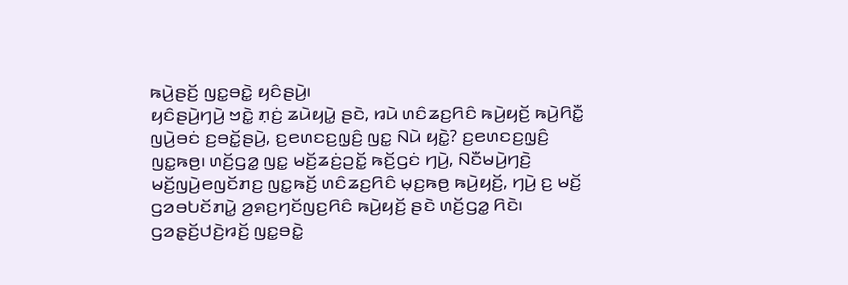ꤒꤣꤧ꤬ꤔꤢꤩ꤬ ꤜꤢ꤭ꤋꤢꤧ꤭ ꤟꤢꤨꤔꤣꤧ꤬꤯
ꤟꤢꤨꤔꤣꤧ꤬ꤚꤣꤧ꤬ ꤠꤢꤧ꤭ ꤊ꤫ꤢꤦ꤬ ꤘꤣꤧꤟꤣꤧ꤭ ꤔꤢꤧ, ꤙꤣꤧ ꤛꤢꤨꤘꤢ꤬ꤖꤢꤨ ꤒꤣꤧ꤬ꤟꤢꤩ꤬ ꤒꤣꤧ꤬ꤖꤢꤪ꤭ ꤜꤣꤧ꤬ꤋꤢꤦ ꤢ꤬ꤋꤢꤩ꤭ꤔꤣꤧ꤬, ꤢ꤬ꤕꤛꤢꤢ꤬ꤜ꤫ꤢꤨ꤬ ꤜꤢ꤭ ꤡꤣꤧ ꤟꤢꤧ꤭? ꤢ꤬ꤕꤛꤢꤢ꤬ꤜ꤫ꤢꤨ꤬ ꤜꤢ꤭ꤒꤥ꤬꤯ ꤛꤢꤩ꤬ꤞꤤ꤭ ꤜꤢ꤭ ꤗꤢꤩ꤬ꤘꤢꤦ꤬ꤑꤢꤩ꤭ ꤒꤢꤩ꤬ꤞꤢꤦ ꤚꤣꤧ꤬, ꤡꤢꤪꤗꤣꤧ꤬ꤚꤢꤧ꤬ ꤗꤢꤩ꤬ꤜꤣꤧ꤬ꤕꤜꤢꤩꤊꤢ꤬ ꤜꤢ꤭ꤒꤢꤩ꤬ ꤛꤢꤨꤘꤢ꤬ꤖꤢꤨ ꤗ꤫ꤢ꤬ꤒꤥ꤬ ꤒꤣꤧ꤬ꤟꤢꤩ꤬, ꤚꤣꤧ꤬ ꤢ꤬ ꤗꤢꤩ꤬ ꤞꤤꤋꤝꤢꤩꤊꤣꤧ꤭ ꤤ꤬ꤎꤢ꤬ꤚꤢꤩꤜꤢ꤬ꤖꤢꤨ ꤒꤣꤧ꤬ꤟꤢꤩ꤬ ꤔꤢꤧ ꤛꤢꤩ꤬ꤞꤤ꤭ ꤖꤢꤧ꤯
ꤞꤤꤔ꤫ꤢꤩ꤬ꤓꤢꤧ꤬ꤙꤢꤩ꤬ ꤜꤢ꤭ꤋꤢꤧ꤭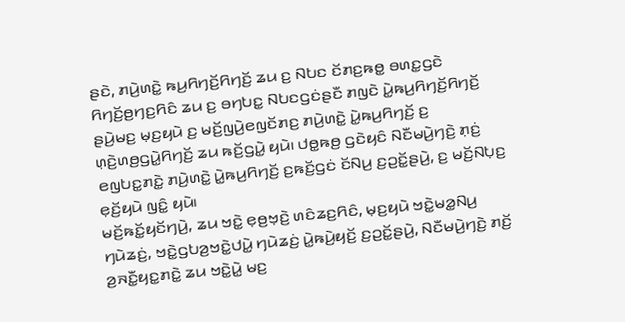ꤔꤢꤧ, ꤊꤣꤧ꤬ꤛꤢꤧ꤭ ꤒꤣ꤬ꤖꤚꤢꤩ꤬ꤖꤚꤢꤩ꤬ ꤘꤣ ꤢ꤬ ꤡꤝꤢ ꤢꤩꤊꤢ꤬ꤒꤥ꤭ ꤋꤛꤢ꤭ꤞꤢꤧ ꤖꤚꤢꤩ꤬ꤥ꤬ꤚꤢ꤬ꤖꤢꤨ ꤘꤣ ꤢ꤬ ꤋꤚꤝꤢ꤭ ꤡꤝꤢꤞꤢꤦꤔꤢꤪ ꤊꤜꤢꤧ ꤣꤧ꤭ꤒꤣ꤬ꤖꤚꤢꤩ꤬ꤖꤚꤢꤩ꤬ ꤔꤣꤧ꤬ꤗꤢ꤬ ꤗ꤫ꤢ꤬ꤟꤣꤧ ꤢ꤬ ꤗꤢꤩ꤬ꤜꤣꤧ꤬ꤕꤜꤢꤩꤊꤢ꤬ ꤊꤣꤧ꤬ꤛꤢꤧ꤭ ꤣꤧ꤭ꤒꤣ꤬ꤖꤚꤢꤩ꤬ ꤢ꤬ ꤛ꤫ꤢꤧ꤬ꤛꤥ꤬ꤞꤣꤧ꤭ꤖꤚꤢꤩ꤬ ꤘꤣ ꤒꤢꤩ꤬ꤞꤣꤧ꤭ ꤟꤣꤧ꤯ ꤓꤥ꤭ꤒꤥ꤬ ꤞꤢꤧꤟꤢꤨ ꤡꤢꤪꤗꤣꤧ꤬ꤚꤢꤧ꤬ ꤊ꤫ꤢꤦ꤬ ꤕꤜꤝꤢ꤭ꤊꤢꤧ꤭ ꤊꤣꤧ꤬ꤛꤢꤧ꤭ ꤣꤧ꤭ꤒꤣ꤬ꤖꤚꤢꤩ꤬ ꤢ꤬ꤒꤢꤩ꤬ꤞꤢꤦ ꤢꤩꤡꤣ꤬ ꤢ꤬ꤑꤢꤩ꤭ꤔꤣꤧ꤬, ꤢ꤬ ꤗꤢꤩ꤬ꤡꤝ꤫ꤢ꤬ ꤕ꤫ꤢꤩ꤬ꤟꤣꤧ ꤜꤢꤨ꤭ ꤟꤣꤧ꤯
ꤗꤢꤩ꤬ꤒꤢꤩ꤭ꤟꤢꤩꤚꤣꤧ꤬, ꤘꤣ ꤠꤢꤧ꤭ ꤕ꤫ꤥ꤬ꤠ꤫ꤢꤧ꤬ ꤛꤢꤨꤘꤢ꤬ꤖꤢꤨ, ꤗ꤫ꤢ꤬ꤟꤣꤧ ꤠꤢꤧ꤭ꤗꤤ꤭ꤡꤣ꤬ ꤚꤣꤧꤘꤢꤦ꤬, ꤠꤢꤧ꤭ꤞꤝꤤ꤬ꤠꤢꤧ꤭ꤓꤣꤧ꤭ ꤚꤣꤧꤘꤢꤦ꤬ ꤣꤧ꤭ꤒꤣꤧ꤬ꤟꤢꤩ꤬ ꤢ꤬ꤑꤢꤩ꤭ꤔꤣꤧ꤬, ꤡꤢꤪꤗꤣꤧ꤬ꤚꤢꤧ꤬ ꤊꤢꤩ꤬ ꤤ꤬ꤏꤢꤪ꤭ꤟꤢ꤭ꤊꤢꤧ꤭ ꤘꤣ ꤠꤢꤧ꤭ꤣꤧ꤭ ꤗꤢ꤬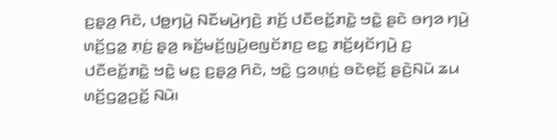ꤢ꤬ꤔ꤫ꤤ꤬ ꤖꤢꤧ, ꤓꤥ꤭ꤚꤣꤧ꤬ ꤡꤢꤪꤗꤣꤧ꤬ꤚꤢꤧ꤬ ꤊꤢꤩ꤬ ꤓꤢꤪꤕꤢꤩ꤭ꤊꤢꤧ꤭ ꤠꤢꤧ꤭ ꤔꤢꤧ ꤋꤚꤤ ꤚꤣꤧ꤬ ꤛꤢꤩ꤬ꤞꤤ꤭ ꤊ꤫ꤢꤦ꤬ ꤔ꤫ꤤ꤬ ꤒꤢꤩ꤬ꤗꤢꤩ꤬ꤜꤣꤧ꤬ꤕꤜꤢꤩꤊꤢ꤬ ꤕꤢ꤭ ꤊꤢꤩ꤬ꤟꤢꤩꤚꤣꤧ꤬ ꤢ꤬ ꤓꤢꤪꤕꤢꤩ꤭ꤊꤢꤧ꤭ ꤠꤢꤧ꤭ ꤗꤢ꤬ ꤢ꤬ꤔ꤫ꤤ꤬ ꤖꤢꤧ, ꤠꤢꤧ꤭ ꤞꤤꤛ꤫ꤢꤦ꤬ ꤋꤢꤧꤕ꤫ꤢꤩ꤬ ꤔꤢꤧ꤬ꤡꤣꤧ ꤘꤣ ꤛꤢꤩ꤬ꤞꤤ꤭ꤑꤢꤩ꤭ ꤡꤣꤧ꤯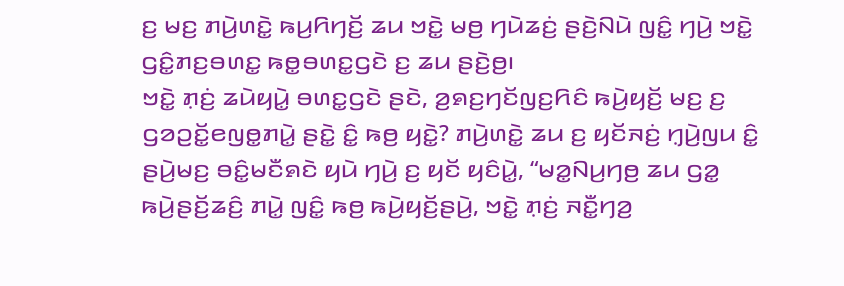ꤢ꤬ ꤗꤢ꤬ ꤊꤣꤧ꤬ꤛꤢꤧ꤭ ꤒꤣ꤬ꤖꤚꤢꤩ꤬ ꤘꤣ ꤠꤢꤧ꤭ ꤗꤥ꤬ ꤚꤣꤧꤘꤢꤦ꤬ ꤔꤢꤧ꤬ꤡꤣꤧ ꤜꤢꤨ꤭ ꤚꤣꤧ꤬ ꤠꤢꤧ꤭ ꤞꤢꤨ꤭ꤊꤢ꤬ꤋꤛꤢ꤭ ꤒꤥ꤭ꤋꤛꤢ꤭ꤞꤢꤧ ꤢ꤬ ꤘꤣ ꤔꤢꤧ꤬ꤥ꤬꤯
ꤠꤢꤧ꤭ ꤊ꤫ꤢꤦ꤬ ꤘꤣꤧꤟꤣꤧ꤭ ꤋꤛꤢ꤭ꤞꤢꤧ ꤔꤢꤧ, ꤤ꤬ꤎꤢ꤬ꤚꤢꤩꤜꤢ꤬ꤖꤢꤨ ꤒꤣꤧ꤬ꤟꤢꤩ꤬ ꤗꤢ꤬ ꤢ꤬ ꤞꤤꤑꤢꤩ꤭ꤕꤜꤥ꤭ꤊꤣꤧ꤭ ꤔꤢꤧ꤭ ꤢꤨ꤭ ꤒꤥ꤬ ꤟꤢꤧ꤭? ꤊꤣꤧ꤬ꤛꤢꤧ꤭ ꤘꤣ ꤢ꤬ ꤟꤢꤩꤏꤢꤦ꤬ ꤚ꤫ꤣꤧ꤬ꤜꤣ ꤢꤨ꤭ ꤔꤣꤧ꤬ꤗꤢ꤬ ꤋꤢꤨ꤭ꤗꤢꤪꤎꤢꤧ ꤟꤣꤧ ꤚꤣꤧ꤬ ꤢ꤬ ꤟꤢꤩ ꤟꤢꤨꤣꤧ꤭, “ꤗꤤ꤭ꤡꤣ꤬ꤚꤥ꤬ ꤘꤣ ꤞꤤ꤭ ꤒꤣꤧ꤬ꤔꤢꤩ꤬ꤘꤢꤨ꤬ ꤊꤣꤧ꤭ ꤜꤢꤨ꤭ ꤒꤥ꤬ ꤒꤣꤧ꤬ꤟꤢꤩ꤬ꤔꤣꤧ꤬, ꤠꤢꤧ꤭ ꤊ꤫ꤢꤦ꤬ ꤏꤢꤪ꤭ꤚꤤ꤬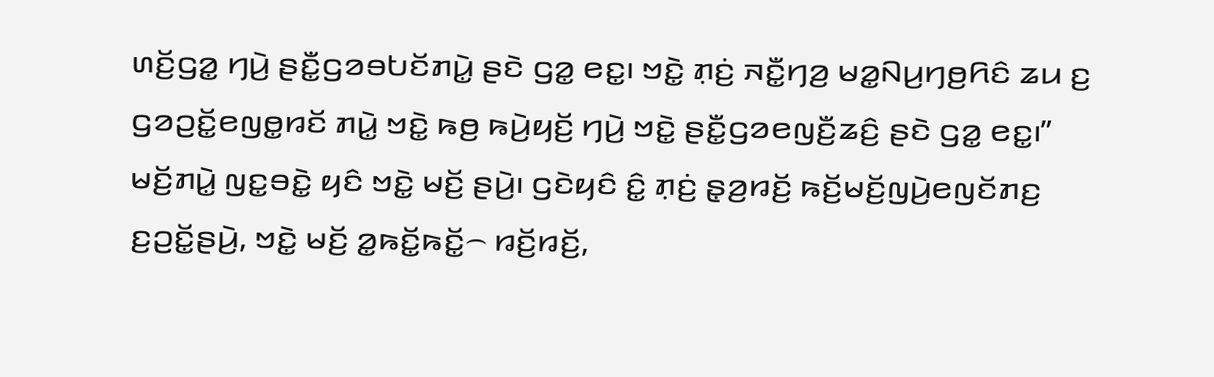ꤛꤢꤩ꤬ꤞꤤ꤭ ꤚꤣꤧ꤬ ꤔꤢꤪ꤭ꤞꤤꤋꤝꤢꤩꤊꤣꤧ꤭ ꤔꤢꤧ ꤞꤤ꤭ ꤕꤢ꤭꤯ ꤠꤢꤧ꤭ ꤊ꤫ꤢꤦ꤬ ꤏꤢꤪ꤭ꤚꤤ꤬ ꤗꤤ꤭ꤡꤣ꤬ꤚꤥ꤬ꤖꤢꤨ ꤘꤣ ꤢ꤬ ꤞꤤꤑꤢꤩ꤭ꤕꤜꤥ꤭ꤙꤢꤩ ꤊꤣꤧ꤭ ꤠꤢꤧ꤭ ꤒꤥ꤬ ꤒꤣꤧ꤬ꤟꤢꤩ꤬ ꤚꤣꤧ꤬ ꤠꤢꤧ꤭ ꤔꤢꤪ꤭ꤞꤤꤕꤜꤢꤪ꤬ꤘꤢꤨ꤬ ꤔꤢꤧ ꤞꤤ꤭ ꤕꤢ꤭꤯”
ꤗꤢꤩ꤬ꤊꤣꤧ꤭ ꤜꤢ꤭ꤋꤢꤧ꤭ ꤟꤢꤨ ꤠꤢꤧ꤭ ꤗꤢꤩ꤬ ꤔꤣꤧ꤬꤯ ꤞꤢꤧꤟꤢꤨ ꤢꤨ꤭ ꤊ꤫ꤢꤦ꤬ ꤔ꤫ꤤ꤬ꤙꤢꤩ꤬ ꤒꤢꤩ꤬ꤗꤢꤩ꤬ꤜꤣꤧ꤬ꤕꤜꤢꤩꤊꤢ꤬ ꤢ꤬ꤑꤢꤩ꤭ꤔꤣꤧ꤬, ꤠꤢꤧ꤭ ꤗꤢꤩ꤬ ꤤ꤭ꤒꤢꤩ꤭ꤒꤢꤩ꤭꤮ ꤙꤢꤩ꤬ꤙꤢꤩ꤬,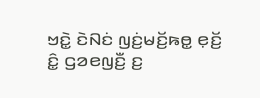ꤠꤢꤧ꤭ ꤢꤧꤡꤢꤦ ꤜꤢꤦ꤬ꤗꤢꤩ꤬ꤒꤥ꤭ ꤕ꤫ꤢꤩ꤬ ꤢꤨ꤭ ꤞꤤꤕꤜꤢꤪ꤬ ꤢ꤬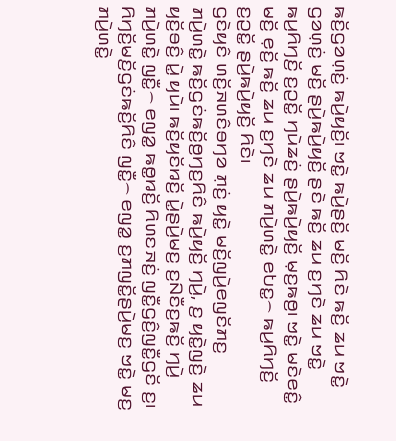ꤒꤢꤩ꤬ꤞꤤꤛ꤫ꤢꤦ꤬ ꤒꤣꤧ꤬ꤟꤢꤩ꤬꤯ ꤠꤢꤧ꤭ ꤒꤣꤧ꤬ꤔꤢꤩ꤬ ꤗꤢꤩ꤬ ꤖꤢꤧ ꤒꤢꤩ꤬ ꤘꤣ ꤠꤢꤧ꤭ ꤞꤤꤛ꤫ꤢꤦ꤬ ꤗꤢꤩ꤬ ꤔꤣꤧ꤬ꤒꤣꤧ꤬ꤟꤢꤩ꤬ ꤔꤢꤧ ꤒꤢꤩ꤬ ꤘꤣ ꤢ꤬ꤚꤢꤧ ꤘꤣ ꤠꤢꤧ꤭ ꤒꤣ꤬ꤖꤚꤢꤩ꤬ ꤢ꤬ꤑꤢꤩ꤭ ꤚꤣꤧꤘꤢꤦ꤬ ꤔꤣꤧ꤬ꤒꤣꤧ꤬ꤟꤢꤩ꤬ ꤗ꤫ꤢ꤬ꤒꤥ꤬꤯ ꤠꤢꤧ꤭ ꤗꤢꤧꤕꤢꤨ꤭ ꤗꤢꤩ꤬ ꤕ꤫ꤢꤩ꤬ ꤒꤢꤩ꤬ ꤘꤣ ꤢ꤬ꤚꤢꤧ ꤘꤣ ꤊꤣꤧ꤬ꤛꤢꤧ꤭ ꤕꤝꤢ꤭꤮ ꤒꤣ꤬ꤖꤚꤢꤩ꤬ ꤢ꤬ꤑꤢꤩ꤭ ꤔꤣꤧ꤬ꤒꤣꤧ꤬ꤟꤢꤩ꤬ ꤖꤢꤧ꤯
ꤞꤢꤧꤟꤢꤨ ꤛꤢꤩ꤬ꤏꤛꤢꤨꤋꤚꤤ ꤊ꤫ꤢꤦ꤬ ꤟꤢꤧ꤭ ꤗꤢꤩ꤬ꤜꤣꤧ꤬ꤕꤜꤢꤩꤊꤢ꤬ ꤊꤣꤧ꤬ꤛꤢꤧ꤭ ꤒꤢꤩ꤬ꤞꤢꤦꤒꤢꤩ꤬ꤥ꤬ꤚꤢ꤬ꤖꤢꤨ ꤒꤣꤧ꤬ꤟꤢꤩ꤬ ꤚꤣꤧ꤬, ꤢ꤬ ꤟꤢꤧ꤭ꤜꤢꤧ꤬ ꤘꤣ ꤟꤢꤩ꤬ꤋꤢꤨ꤬ ꤣꤧ꤭ ꤟꤣꤧ꤯ ꤒꤢꤩ꤬ꤟꤢꤩꤙꤢꤩ꤬ ꤣꤧ꤭ꤔꤣꤧ꤬ꤗꤢ꤬ ꤢ꤬ꤡꤢꤪꤢ꤬ꤒꤢꤩ꤬ ꤚꤣꤧ꤬ ꤊꤣꤧ꤬ꤛꤢꤧ꤭ ꤜꤢꤪ꤭꤮ ꤕꤜꤤ꤭ ꤒꤥ꤭ꤙꤢꤩ꤬ ꤖꤛꤢꤏꤢꤦ꤬ ꤜꤢꤪ꤭ꤞꤢꤨ꤬ꤜꤢꤪ꤭ꤞꤢꤩ ꤢ꤬꤯ ꤖꤚꤢꤩ꤬ꤗꤢꤩ꤬ꤞꤢꤦꤒꤢꤩ꤬ꤖꤢꤨ ꤜꤢꤪ꤭꤮ ꤕꤜꤤ꤭ ꤢ꤬ꤊꤜꤢꤩ꤭ꤔꤣꤧ꤬ꤗꤢ꤬ ꤠꤢꤧ꤭ ꤗꤢ꤬ ꤊꤣꤧ꤬ꤛꤢꤧ꤭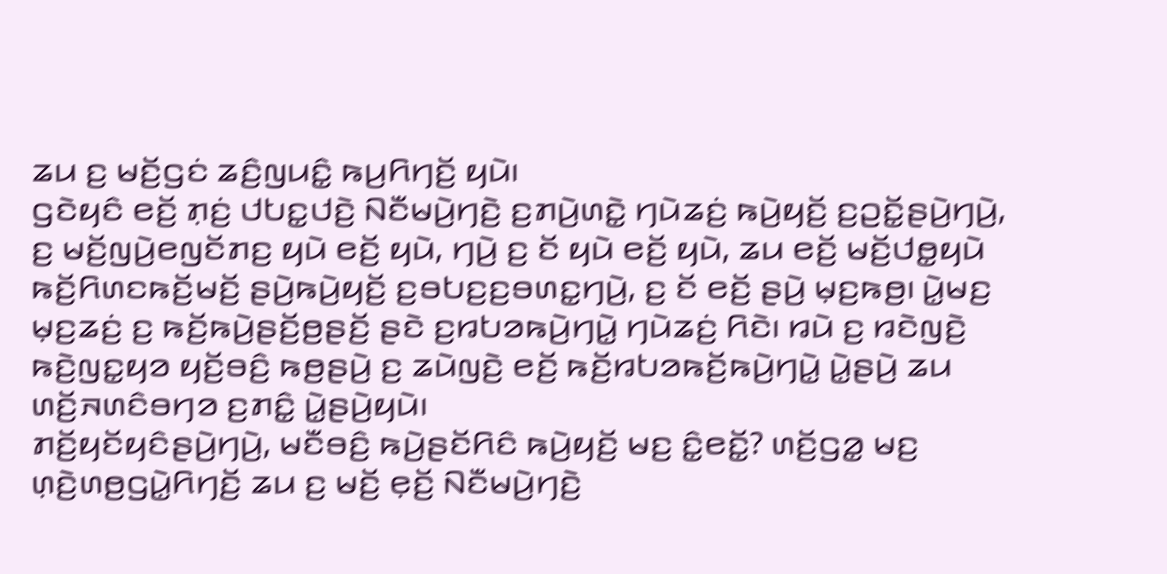ꤘꤣ ꤢ꤬ ꤗꤢꤩ꤬ꤞꤢꤦ ꤘꤢꤨ꤬ꤜꤣꤢꤨ꤭ ꤒꤣ꤬ꤖꤚꤢꤩ꤬ ꤟꤣꤧ꤯
ꤞꤢꤧꤟꤢꤨ ꤕꤢꤩ꤬ ꤊ꤫ꤢꤦ꤬ ꤓꤝꤢ꤭ꤓꤢꤧ꤬ ꤡꤢꤪꤗꤣꤧ꤬ꤚꤢꤧ꤬ ꤢ꤬ꤊꤣꤧ꤬ꤛꤢꤧ꤭ ꤚꤣꤧꤘꤢꤦ꤬ ꤒꤣꤧ꤬ꤟꤢꤩ꤬ ꤢ꤬ꤑꤢꤩ꤭ꤔꤣꤧ꤬ꤚꤣꤧ꤬, ꤢ꤬ ꤗꤢꤩ꤬ꤜꤣꤧ꤬ꤕꤜꤢꤩꤊꤢ꤬ ꤟꤣꤧ ꤕꤢꤩ꤬ ꤟꤣꤧ, ꤚꤣꤧ꤬ ꤢ꤬ ꤢꤩ ꤟꤣꤧ ꤕꤢꤩ꤬ ꤟꤣꤧ, ꤘꤣ ꤕꤢꤩ꤬ ꤗꤢꤩ꤬ꤓꤥ꤭ꤟꤣꤧ ꤒꤢꤩ꤬ꤖꤛꤢꤒꤢꤩ꤬ꤗꤢꤩ꤬ ꤔꤣꤧ꤬ꤒꤣꤧ꤬ꤟꤢꤩ꤬ ꤢ꤬ꤋꤝꤢ꤬ꤢ꤬ꤋꤛꤢ꤭ꤚꤣꤧ꤬, ꤢ꤬ ꤢꤩ ꤕꤢꤩ꤬ ꤔꤣꤧ꤬ ꤗ꤫ꤢ꤬ꤒꤥ꤬꤯ ꤣꤧ꤭ꤗꤢ꤬ ꤗ꤫ꤢ꤬ꤘꤢꤦ꤬ ꤢ꤬ ꤒꤢꤩ꤬ꤒꤣꤧ꤬ꤔꤢꤩ꤬ꤥ꤬ꤔꤢꤩ꤬ ꤔꤢꤧ ꤢ꤬ꤙꤝꤤꤒꤣꤧ꤬ꤚꤣꤧ꤭ ꤚꤣꤧꤘꤢꤦ꤬ ꤖꤢꤧ꤯ ꤙꤣꤧ ꤢ꤬ ꤙꤢꤧꤜꤢꤧ꤬ ꤒꤢꤧ꤬ꤜꤢ꤭ꤟꤤ ꤟꤢꤩ꤬ꤋꤢꤨ꤬ ꤒꤥ꤬ꤔꤣꤧ꤬ ꤢ꤬ ꤘꤣꤧꤜꤢꤧ꤬ ꤕꤢꤩ꤬ ꤒꤢꤩ꤬ꤙꤝꤤꤒꤢꤩ꤬ꤒꤣꤧ꤬ꤚꤣꤧ꤭ ꤣꤧ꤭ꤔꤣꤧ꤬ ꤘꤣ ꤛꤢꤩ꤬ꤏꤛꤢꤨꤋꤚꤤ ꤢ꤬ꤊꤢꤨ꤭ ꤣꤧ꤭ꤔꤣꤧ꤬ꤟꤣꤧ꤯
ꤊꤢꤩ꤬ꤟꤢꤩꤟꤢꤨꤔꤣꤧ꤬ꤚꤣꤧ꤬, ꤗꤢꤪꤋꤢꤨ꤬ ꤒꤣꤧ꤬ꤔꤢꤩꤖꤢꤨ ꤒꤣꤧ꤬ꤟꤢꤩ꤬ ꤗꤢ꤬ ꤢꤨ꤭ꤕꤢꤩ꤭? ꤛꤢꤩ꤬ꤞꤤ꤭ ꤗꤢ꤬ ꤛ꤫ꤢꤧ꤬ꤛꤥ꤬ꤞꤣꤧ꤭ꤖꤚꤢꤩ꤬ ꤘꤣ ꤢ꤬ ꤗꤢꤩ꤬ ꤕ꤫ꤢꤩ꤬ ꤡꤢꤪꤗꤣꤧ꤬ꤚꤢꤧ꤬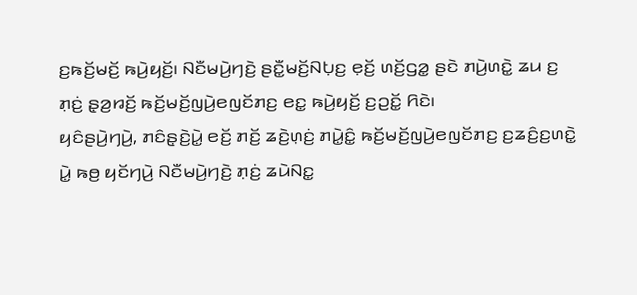ꤢ꤬ꤒꤢꤩ꤬ꤗꤢꤩ꤬ ꤒꤣꤧ꤬ꤟꤢꤩ꤬꤯ ꤡꤢꤪꤗꤣꤧ꤬ꤚꤢꤧ꤬ ꤔꤢꤪ꤭ꤗꤢꤩ꤬ꤡꤝ꤫ꤢ꤬ ꤕ꤫ꤢꤩ꤬ ꤛꤢꤩ꤬ꤞꤤ꤭ ꤔꤢꤧ ꤊꤣꤧ꤬ꤛꤢꤧ꤭ ꤘꤣ ꤢ꤬ ꤊ꤫ꤢꤦ꤬ ꤔ꤫ꤤ꤬ꤙꤢꤩ꤬ ꤒꤢꤩ꤬ꤗꤢꤩ꤬ꤜꤣꤧ꤬ꤕꤜꤢꤩꤊꤢ꤬ ꤕꤢ꤭ ꤒꤣꤧ꤬ꤟꤢꤩ꤬ ꤢ꤬ꤑꤢꤩ꤭ ꤖꤢꤧ꤯
ꤟꤢꤨꤔꤣꤧ꤬ꤚꤣꤧ꤬, ꤊꤢꤨꤔ꤫ꤢꤧ꤬ꤣꤧ꤭ ꤕꤢꤩ꤬ ꤊꤢꤩ꤬ ꤘꤢꤧ꤬ꤛ꤫ꤢꤦ꤬ ꤊꤣꤧ꤭ꤢꤨ꤭ ꤒꤢꤩ꤬ꤗꤢꤩ꤬ꤜꤣꤧ꤬ꤕꤜꤢꤩꤊꤢ꤬ ꤢ꤬ꤘꤢꤨ꤬ꤢ꤬ꤛꤢꤧ꤭ ꤣꤧ꤭ ꤒꤥ꤬ ꤟꤢꤩꤚꤣꤧ꤬ ꤡꤢꤪꤗꤣꤧ꤬ꤚꤢꤧ꤬ ꤊ꤫ꤢꤦ꤬ ꤘꤣꤧꤡꤢ꤭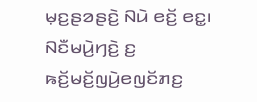ꤗ꤫ꤢ꤬ꤔꤤꤔꤢꤧ꤬ ꤡꤣꤧ ꤕꤢꤩ꤬ ꤕꤢ꤭꤯ ꤡꤢꤪꤗꤣꤧ꤬ꤚꤢꤧ꤬ ꤢ꤬ ꤒꤢꤩ꤬ꤗꤢꤩ꤬ꤜꤣꤧ꤬ꤕꤜꤢꤩꤊꤢ꤬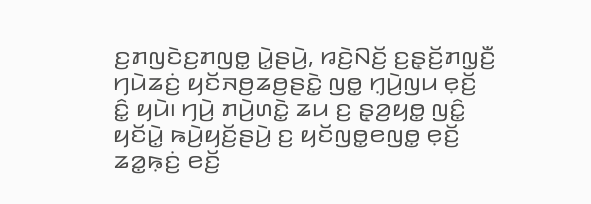ꤢ꤬ꤊꤜꤢꤧꤢ꤬ꤊꤜꤥ꤭ ꤣꤧ꤭ꤔꤣꤧ꤬, ꤙꤢꤧ꤬ꤡꤢꤩ꤬ ꤢ꤬ꤔ꤫ꤢꤩ꤬ꤊꤜ꤫ꤢꤪ꤬ ꤚꤣꤧꤘꤢꤦ꤬ ꤟꤢꤩꤏꤥ꤬ꤘꤥ꤬ꤔꤢꤧ꤭ ꤜꤥ꤭ ꤚ꤫ꤣꤧ꤬ꤜꤣ ꤕ꤫ꤢꤩ꤬ ꤢꤨ꤭ ꤟꤣꤧ꤯ ꤚꤣꤧ꤬ ꤊꤣꤧ꤬ꤛꤢꤧ꤭ ꤘꤣ ꤢ꤬ ꤔ꤫ꤤ꤬ꤟꤥ꤭ ꤜꤢꤨ꤭ ꤟꤢꤩꤣꤧ꤭ ꤒꤣꤧ꤬ꤟꤢꤩ꤬ꤔꤣꤧ꤬ ꤢ꤬ ꤟꤢꤩꤜꤥ꤭ꤕꤜꤥ꤭ ꤕ꤫ꤢꤩ꤬ ꤘꤤ꤭ꤒ꤫ꤢꤦ꤬ ꤕꤢꤩ꤬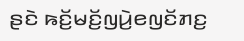ꤔꤢꤧ ꤒꤢꤩ꤬ꤗꤢꤩ꤬ꤜꤣꤧ꤬ꤕꤜꤢꤩꤊꤢ꤬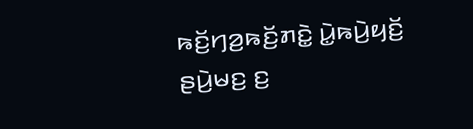ꤒꤢꤩ꤬ꤚꤤ꤬ꤒꤢꤩ꤬ꤊꤢꤧ꤭ ꤣꤧ꤭ꤒꤣꤧ꤬ꤟꤢꤩ꤬ ꤔꤣꤧ꤬ꤗꤢ꤬ ꤢ꤬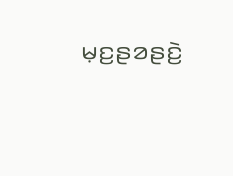ꤗ꤫ꤢ꤬ꤔꤤꤔꤢꤧ꤬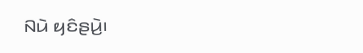ꤡꤣꤧ ꤟꤢꤨꤔꤣꤧ꤬꤯